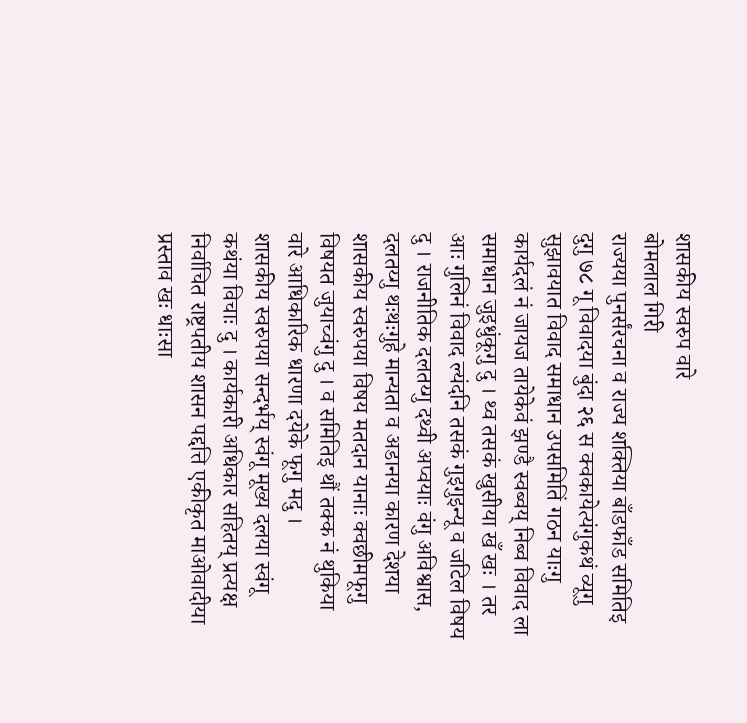शासकीय स्वरुप वारे
बोमलाल गिरी
राज्यया पुनर्संरचना व राज्य शक्तिया बाँडफाँड समितिइ दुगु ७८ गू विवादया बुंदा २६ स क्वकायेत्यंगुकथं व्यूगु सुझावयात विवाद समाधान उपसमितिं गठन याःगु कार्यदलं नं जायज तायेकेवं झण्डै स्वब्वय् निब्व विवाद ला समाधान जुइधुंकूगु दु । थ्व तसकं खुसीया खँ खः । तर आः गुलिनं विवाद ल्यंदनि तसकं गुइगुइन्यू व जटिल विषय दु । राजनीतिक दलतय्गु दथ्वी अप्वयाः वंगु अविश्वास, दलतय्गु थःथःगुहे मान्यता व अडानया कारण देशया शासकीय स्वरुपया विषय मतदान यानाः क्वछीमफूगु विषयत जुयाच्वंगु दु । व समितिइ थौं तक्क नं थुकिया वारे आधिकारिक धारणा दयेके फूगु मदु ।
शासकीय स्वरुपया सन्दर्भय् स्वंगू मूख्य दलया स्वंगू कथंया विचाः दु । कार्यकारी अधिकार सहितय् प्रत्यक्ष निर्वाचित राष्ट्रपतीय शासन पद्दत्ति एकीकृत माओवादीया प्रस्ताव खः धाःसा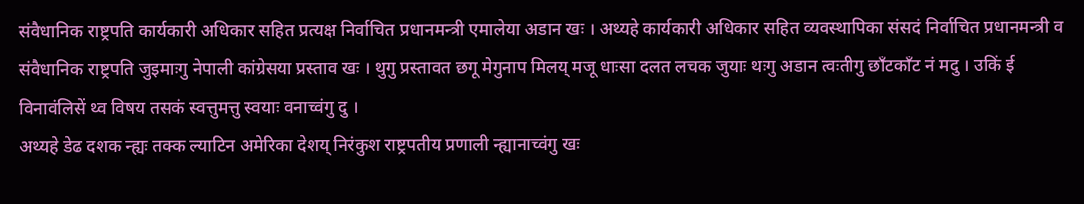संवैधानिक राष्ट्रपति कार्यकारी अधिकार सहित प्रत्यक्ष निर्वाचित प्रधानमन्त्री एमालेया अडान खः । अथ्यहे कार्यकारी अधिकार सहित व्यवस्थापिका संसदं निर्वाचित प्रधानमन्त्री व संवैधानिक राष्ट्रपति जुइमाःगु नेपाली कांग्रेसया प्रस्ताव खः । थुगु प्रस्तावत छगू मेगुनाप मिलय् मजू धाःसा दलत लचक जुयाः थःगु अडान त्वःतीगु छाँटकाँट नं मदु । उकिं ई विनावंलिसें थ्व विषय तसकं स्वत्तुमत्तु स्वयाः वनाच्वंगु दु ।
अथ्यहे डेढ दशक न्ह्यः तक्क ल्याटिन अमेरिका देशय् निरंकुश राष्ट्रपतीय प्रणाली न्ह्यानाच्वंगु खः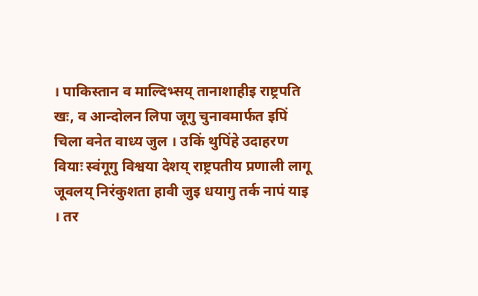। पाकिस्तान व माल्दिभ्सय् तानाशाहीइ राष्ट्रपति खः, व आन्दोलन लिपा जूगु चुनावमार्फत इपिं चिला वनेत वाध्य जुल । उकिं थुपिंहे उदाहरण वियाः स्वंगूगु विश्वया देशय् राष्ट्रपतीय प्रणाली लागू जूवलय् निरंकुशता हावी जुइ धयागु तर्क नापं याइ । तर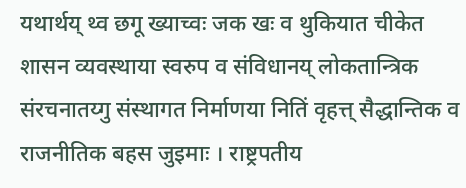यथार्थय् थ्व छगू ख्याच्वः जक खः व थुकियात चीकेत शासन व्यवस्थाया स्वरुप व संविधानय् लोकतान्त्रिक संरचनातय्गु संस्थागत निर्माणया नितिं वृहत्त् सैद्धान्तिक व राजनीतिक बहस जुइमाः । राष्ट्रपतीय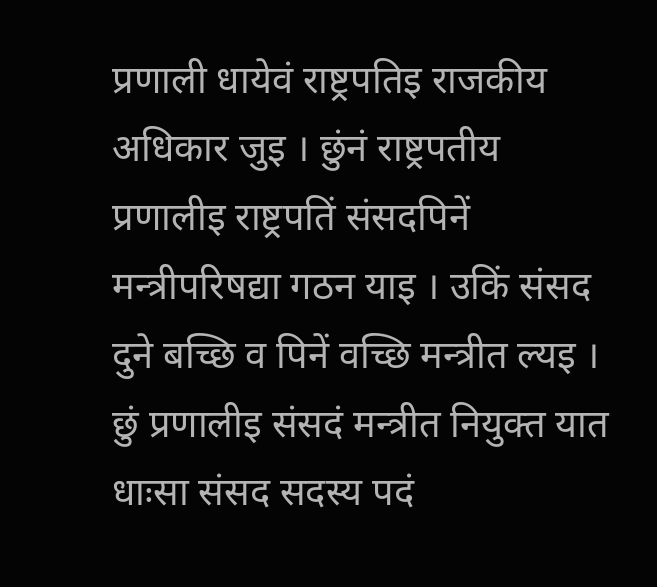प्रणाली धायेवं राष्ट्रपतिइ राजकीय अधिकार जुइ । छुंनं राष्ट्रपतीय प्रणालीइ राष्ट्रपतिं संसदपिनें मन्त्रीपरिषद्या गठन याइ । उकिं संसद दुने बच्छि व पिनें वच्छि मन्त्रीत ल्यइ । छुं प्रणालीइ संसदं मन्त्रीत नियुक्त यात धाःसा संसद सदस्य पदं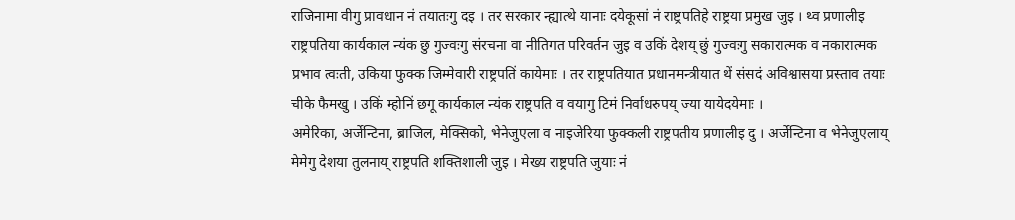राजिनामा वीगु प्रावधान नं तयातःगु दइ । तर सरकार न्ह्यात्थे यानाः दयेकूसां नं राष्ट्रपतिहे राष्ट्रया प्रमुख जुइ । थ्व प्रणालीइ राष्ट्रपतिया कार्यकाल न्यंक छु गुज्वःगु संरचना वा नीतिगत परिवर्तन जुइ व उकिं देशय् छुं गुज्वःगु सकारात्मक व नकारात्मक प्रभाव त्वःती, उकिया फुक्क जिम्मेवारी राष्ट्रपतिं कायेमाः । तर राष्ट्रपतियात प्रधानमन्त्रीयात थें संसदं अविश्वासया प्रस्ताव तयाः चीके फैमखु । उकिं म्होनिं छगू कार्यकाल न्यंक राष्ट्रपति व वयागु टिमं निर्वाधरुपय् ज्या यायेदयेमाः ।
अमेरिका, अर्जेन्टिना, ब्राजिल, मेक्सिको, भेनेजुएला व नाइजेरिया फुक्कली राष्ट्रपतीय प्रणालीइ दु । अर्जेन्टिना व भेनेजुएलाय् मेमेगु देशया तुलनाय् राष्ट्रपति शक्तिशाली जुइ । मेख्य राष्ट्रपति जुयाः नं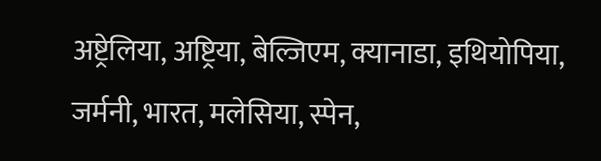अष्ट्रेलिया, अष्ट्रिया, बेल्जिएम, क्यानाडा, इथियोपिया, जर्मनी, भारत, मलेसिया, स्पेन,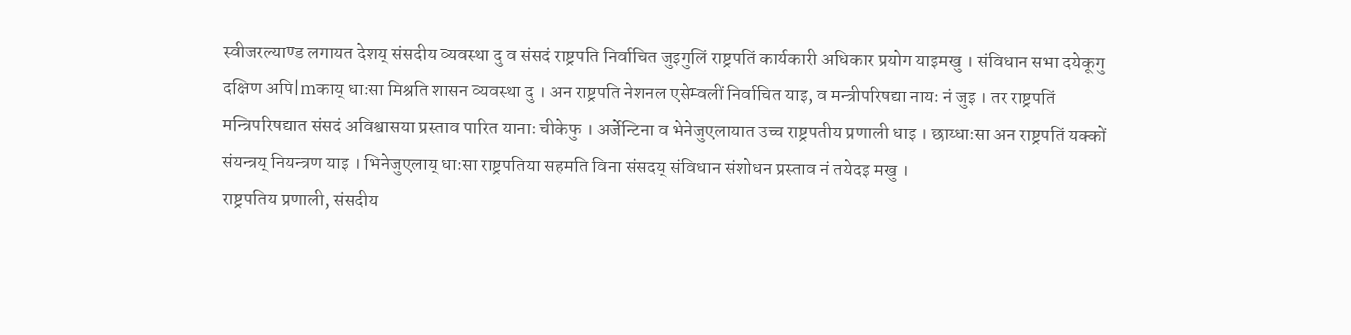स्वीजरल्याण्ड लगायत देशय् संसदीय व्यवस्था दु व संसदं राष्ट्रपति निर्वाचित जुइगुलिं राष्ट्रपतिं कार्यकारी अधिकार प्रयोग याइमखु । संविधान सभा दयेकूगु दक्षिण अपि|mकाय् धाःसा मिश्रति शासन व्यवस्था दु । अन राष्ट्रपति नेशनल एसेम्वलीं निर्वाचित याइ, व मन्त्रीपरिषद्या नायः नं जुइ । तर राष्ट्रपतिं मन्त्रिपरिषद्यात संसदं अविश्वासया प्रस्ताव पारित यानाः चीकेफु । अर्जेन्टिना व भेनेजुएलायात उच्च राष्ट्रपतीय प्रणाली धाइ । छाय्धाःसा अन राष्ट्रपतिं यक्कों संयन्त्रय् नियन्त्रण याइ । भिनेजुएलाय् धाःसा राष्ट्रपतिया सहमति विना संसदय् संविधान संशोधन प्रस्ताव नं तयेदइ मखु ।
राष्ट्रपतिय प्रणाली, संसदीय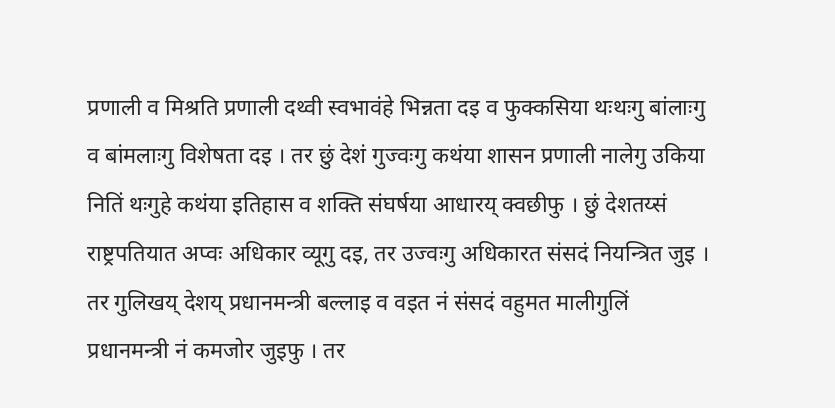प्रणाली व मिश्रति प्रणाली दथ्वी स्वभावंहे भिन्नता दइ व फुक्कसिया थःथःगु बांलाःगु व बांमलाःगु विशेषता दइ । तर छुं देशं गुज्वःगु कथंया शासन प्रणाली नालेगु उकिया नितिं थःगुहे कथंया इतिहास व शक्ति संघर्षया आधारय् क्वछीफु । छुं देशतय्सं राष्ट्रपतियात अप्वः अधिकार व्यूगु दइ, तर उज्वःगु अधिकारत संसदं नियन्त्रित जुइ । तर गुलिखय् देशय् प्रधानमन्त्री बल्लाइ व वइत नं संसदं वहुमत मालीगुलिं प्रधानमन्त्री नं कमजोर जुइफु । तर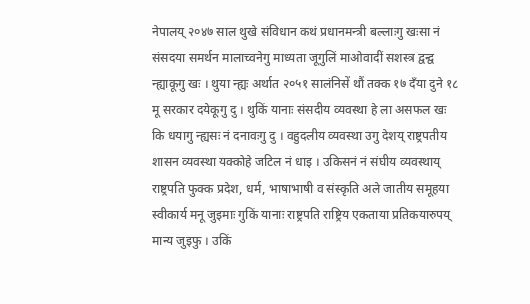नेपालय् २०४७ साल थुखे संविधान कथं प्रधानमन्त्री बल्लाःगु खःसा नं संसदया समर्थन मालाच्वनेगु माध्यता जूगुलिं माओवादीं सशस्त्र द्वन्द्व न्ह्याकूगु खः । थुया न्ह्यः अर्थात २०५१ सालंनिसें थौं तक्क १७ दँया दुने १८ मू सरकार दयेकूगु दु । थुकिं यानाः संसदीय व्यवस्था हे ला असफल खः कि धयागु न्ह्यसः नं दनावःगु दु । वहुदलीय व्यवस्था उगु देशय् राष्ट्रपतीय शासन व्यवस्था यक्कोहे जटिल नं धाइ । उकिसनं नं संघीय व्यवस्थाय् राष्ट्रपति फुक्क प्रदेश, धर्म, भाषाभाषी व संस्कृति अले जातीय समूहया स्वीकार्य मनू जुइमाः गुकिं यानाः राष्ट्रपति राष्ट्रिय एकताया प्रतिकयारुपय् मान्य जुइफु । उकिं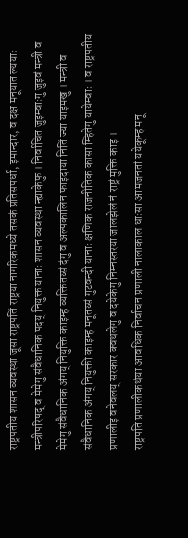राष्ट्रपतीय शासन व्यवस्था जूसा राष्ट्रपतिं राष्ट्रया नागरिकमध्ये तसकं प्रतिसपर्धा, इमान्दार, व दक्ष मनूयात ल्ययाः मन्त्रीपरिषद् व मेमेगु संवैधानिक पदय् नियुक्त यानाः शासन व्यवस्था न्ह्याकेफु । निर्वाचित जुइम्वाःगु जुइवं मन्त्री व मेमेगु संवैधानिक अंगय् नियुक्ति काइम्ह व्यक्तितय्सं दंगु व अल्पकालिन फाइदाया नितिं ज्या याइमखु । मन्त्री व संवैधानिक अंगय् नियुक्ती काइम्ह मनूतय्सं गुटवन्दी यानाः क्षणिक राजनीतिक कासा म्हितेगु यायेम्वाः । व राष्ट्रपतीय प्रणालीइ वनेवलय् सरकार क्वथलेगु व दयेकेगु निम्नस्तरया जालझेलं नं राष्ट्रं मुक्ति काइ ।
राष्ट्रपति प्रणालीकथंया आवधिक निर्वाचन प्रणाली नालाकाल धाःसा आमजनतां ययेकूम्ह मनू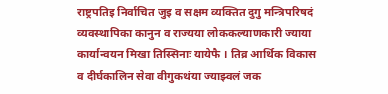राष्ट्रपतिइ निर्वाचित जुइ व सक्षम व्यक्तित दुगु मन्त्रिपरिषदं व्यवस्थापिका कानुन व राज्यया लोककल्याणकारी ज्याया कार्यान्वयन मिखा तिस्सिनाः यायेफै । तिव्र आर्थिक विकास व दीर्घकालिन सेवा वीगुकथंया ज्याझ्वलं जक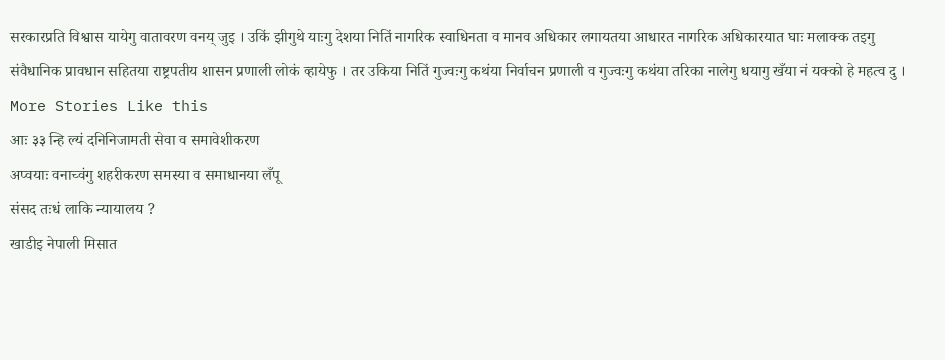सरकारप्रति विश्वास यायेगु वातावरण वनय् जुइ । उकिं झीगुथे याःगु देशया नितिं नागरिक स्वाधिनता व मानव अधिकार लगायतया आधारत नागरिक अधिकारयात घाः मलाक्क तइगु संवैधानिक प्रावधान सहितया राष्ट्रपतीय शासन प्रणाली लोकं व्हायेफु । तर उकिया नितिं गुज्वःगु कथंया निर्वाचन प्रणाली व गुज्वःगु कथंया तरिका नालेगु धयागु खँया नं यक्को हे महत्व दु ।
More Stories Like this
आः ३३ न्हि ल्यं दनिनिजामती सेवा व समावेशीकरण
अप्वयाः वनाच्वंगु शहरीकरण समस्या व समाधानया लँपू
संसद तःधं लाकि न्यायालय ?
खाडीइ नेपाली मिसात